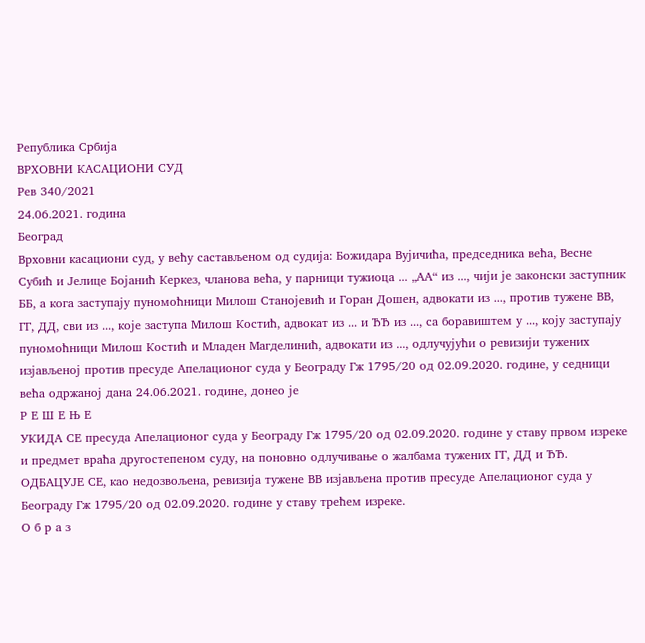Република Србија
ВРХОВНИ КАСАЦИОНИ СУД
Рев 340/2021
24.06.2021. година
Београд
Врховни касациони суд, у већу састављеном од судија: Божидара Вујичића, председника већа, Весне Субић и Јелице Бојанић Керкез, чланова већа, у парници тужиоца ... „АА“ из ..., чији је законски заступник ББ, а кога заступају пуномоћници Милош Станојевић и Горан Дошен, адвокати из ..., против тужене ВВ, ГГ, ДД, сви из ..., које заступа Милош Костић, адвокат из ... и ЂЂ из ..., са боравиштем у ..., коју заступају пуномоћници Милош Костић и Младен Магделинић, адвокати из ..., одлучујући о ревизији тужених изјављеној против пресуде Апелационог суда у Београду Гж 1795/20 од 02.09.2020. године, у седници већа одржаној дана 24.06.2021. године, донео је
Р Е Ш Е Њ Е
УКИДА СЕ пресуда Апелационог суда у Београду Гж 1795/20 од 02.09.2020. године у ставу првом изреке и предмет враћа другостепеном суду, на поновно одлучивање о жалбама тужених ГГ, ДД и ЂЂ.
ОДБАЦУЈЕ СЕ, као недозвољена, ревизија тужене ВВ изјављена против пресуде Апелационог суда у Београду Гж 1795/20 од 02.09.2020. године у ставу трећем изреке.
О б р а з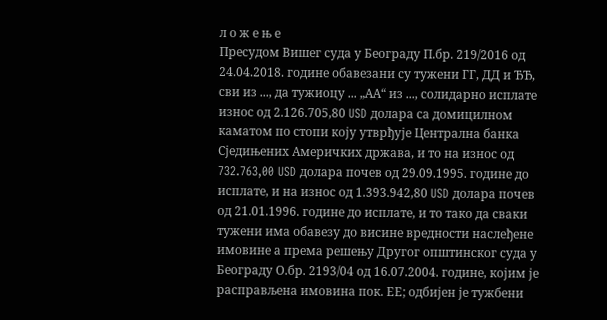л о ж е њ е
Пресудом Вишег суда у Београду П.бр. 219/2016 од 24.04.2018. године обавезани су тужени ГГ, ДД и ЂЂ, сви из ..., да тужиоцу ... „АА“ из ..., солидарно исплате износ од 2.126.705,80 USD долара са домицилном каматом по стопи коју утврђује Централна банка Сједињених Америчких држава, и то на износ од 732.763,00 USD долара почев од 29.09.1995. године до исплате, и на износ од 1.393.942,80 USD долара почев од 21.01.1996. године до исплате, и то тако да сваки тужени има обавезу до висине вредности наслеђене имовине а према решењу Другог општинског суда у Београду О.бр. 2193/04 од 16.07.2004. године, којим је расправљена имовина пок. ЕЕ; одбијен је тужбени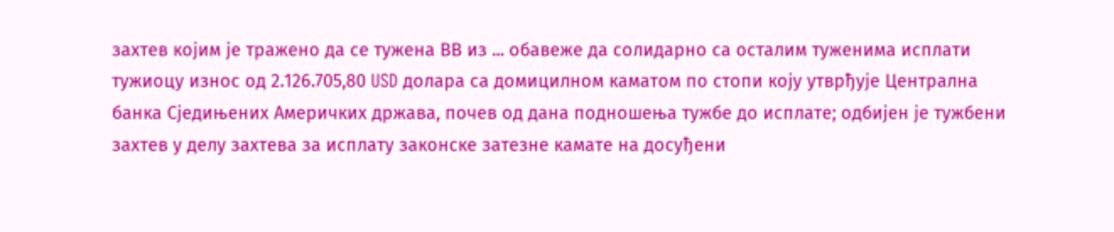захтев којим је тражено да се тужена ВВ из ... обавеже да солидарно са осталим туженима исплати тужиоцу износ од 2.126.705,80 USD долара са домицилном каматом по стопи коју утврђује Централна банка Сједињених Америчких држава, почев од дана подношења тужбе до исплате; одбијен је тужбени захтев у делу захтева за исплату законске затезне камате на досуђени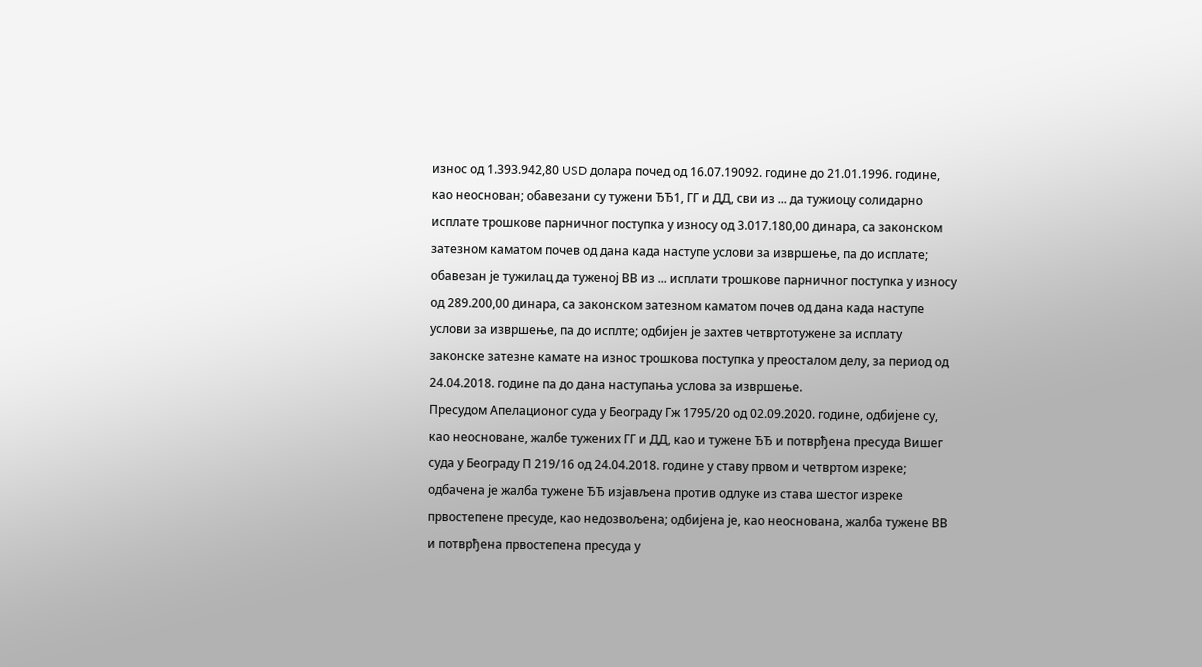износ од 1.393.942,80 USD долара почед од 16.07.19092. године до 21.01.1996. године, као неоснован; обавезани су тужени ЂЂ1, ГГ и ДД, сви из ... да тужиоцу солидарно исплате трошкове парничног поступка у износу од 3.017.180,00 динара, са законском затезном каматом почев од дана када наступе услови за извршење, па до исплате; обавезан је тужилац да туженој ВВ из ... исплати трошкове парничног поступка у износу од 289.200,00 динара, са законском затезном каматом почев од дана када наступе услови за извршење, па до исплте; одбијен је захтев четвртотужене за исплату законске затезне камате на износ трошкова поступка у преосталом делу, за период од 24.04.2018. године па до дана наступања услова за извршење.
Пресудом Апелационог суда у Београду Гж 1795/20 од 02.09.2020. године, одбијене су, као неосноване, жалбе тужених ГГ и ДД, као и тужене ЂЂ и потврђена пресуда Вишег суда у Београду П 219/16 од 24.04.2018. године у ставу првом и четвртом изреке; одбачена је жалба тужене ЂЂ изјављена против одлуке из става шестог изреке првостепене пресуде, као недозвољена; одбијена је, као неоснована, жалба тужене ВВ и потврђена првостепена пресуда у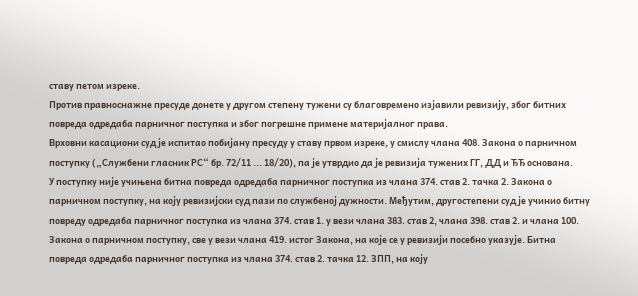ставу петом изреке.
Против правноснажне пресуде донете у другом степену тужени су благовремено изјавили ревизију, због битних повреда одредаба парничног поступка и због погрешне примене материјалног права.
Врховни касациони суд је испитао побијану пресуду у ставу првом изреке, у смислу члана 408. Закона о парничном поступку („Службени гласник РС“ бр. 72/11 ... 18/20), па је утврдио да је ревизија тужених ГГ, ДД и ЂЂ основана.
У поступку није учињена битна повреда одредаба парничног поступка из члана 374. став 2. тачка 2. Закона о парничном поступку, на коју ревизијски суд пази по службеној дужности. Међутим, другостепени суд је учинио битну повреду одредаба парничног поступка из члана 374. став 1. у вези члана 383. став 2, члана 398. став 2. и члана 100. Закона о парничном поступку, све у вези члана 419. истог Закона, на које се у ревизији посебно указује. Битна повреда одредаба парничног поступка из члана 374. став 2. тачка 12. ЗПП, на коју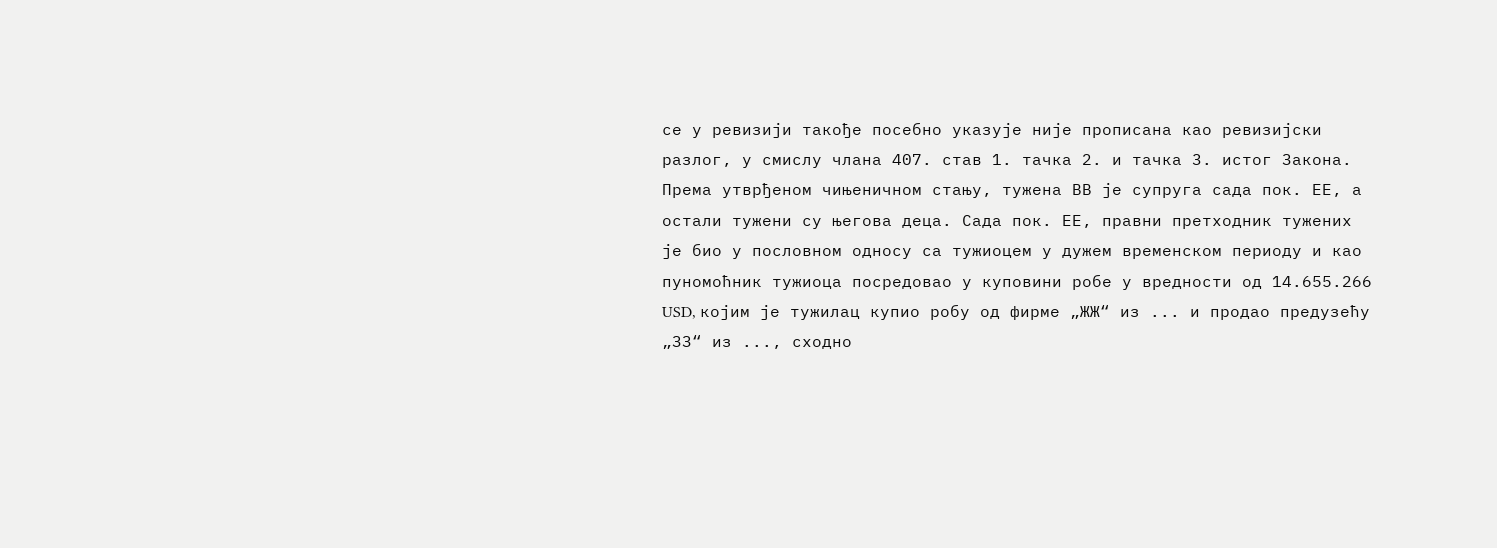се у ревизији такође посебно указује није прописана као ревизијски разлог, у смислу члана 407. став 1. тачка 2. и тачка 3. истог Закона.
Према утврђеном чињеничном стању, тужена ВВ је супруга сада пок. ЕЕ, а остали тужени су његова деца. Сада пок. ЕЕ, правни претходник тужених је био у пословном односу са тужиоцем у дужем временском периоду и као пуномоћник тужиоца посредовао у куповини робе у вредности од 14.655.266 USD, којим је тужилац купио робу од фирме „ЖЖ“ из ... и продао предузећу „ЗЗ“ из ..., сходно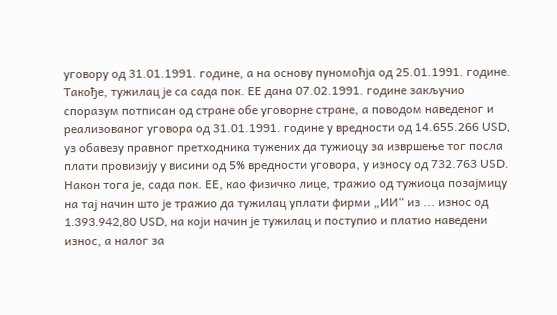уговору од 31.01.1991. године, а на основу пуномоћја од 25.01.1991. године. Такође, тужилац је са сада пок. ЕЕ дана 07.02.1991. године закључио споразум потписан од стране обе уговорне стране, а поводом наведеног и реализованог уговора од 31.01.1991. године у вредности од 14.655.266 USD, уз обавезу правног претходника тужених да тужиоцу за извршење тог посла плати провизију у висини од 5% вредности уговора, у износу од 732.763 USD. Након тога је, сада пок. ЕЕ, као физичко лице, тражио од тужиоца позајмицу на тај начин што је тражио да тужилац уплати фирми „ИИ“ из ... износ од 1.393.942,80 USD, на који начин је тужилац и поступио и платио наведени износ, а налог за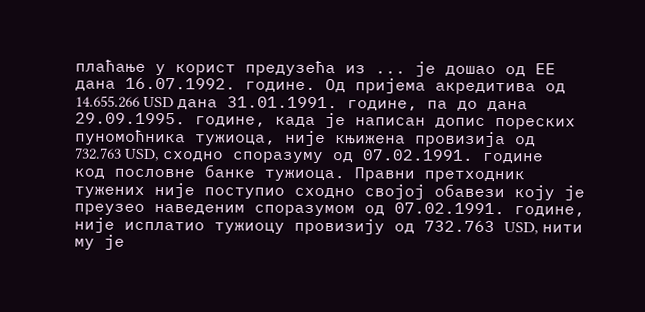плаћање у корист предузећа из ... је дошао од ЕЕ дана 16.07.1992. године. Од пријема акредитива од 14.655.266 USD дана 31.01.1991. године, па до дана 29.09.1995. године, када је написан допис пореских пуномоћника тужиоца, није књижена провизија од 732.763 USD, сходно споразуму од 07.02.1991. године код пословне банке тужиоца. Правни претходник тужених није поступио сходно својој обавези коју је преузео наведеним споразумом од 07.02.1991. године, није исплатио тужиоцу провизију од 732.763 USD, нити му је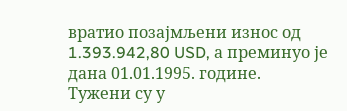вратио позајмљени износ од 1.393.942,80 USD, а преминуо је дана 01.01.1995. године.
Тужени су у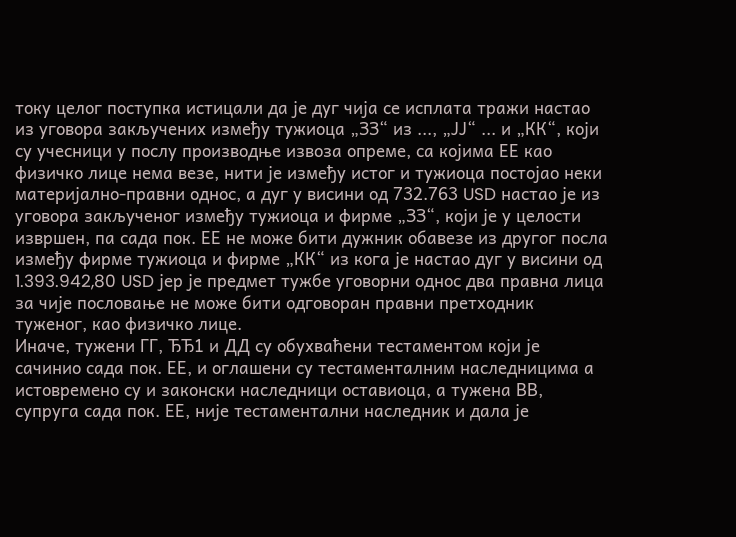току целог поступка истицали да је дуг чија се исплата тражи настао из уговора закључених између тужиоца „ЗЗ“ из ..., „ЈЈ“ ... и „КК“, који су учесници у послу производње извоза опреме, са којима ЕЕ као физичко лице нема везе, нити је између истог и тужиоца постојао неки материјално-правни однос, а дуг у висини од 732.763 USD настао је из уговора закљученог између тужиоца и фирме „ЗЗ“, који је у целости извршен, па сада пок. ЕЕ не може бити дужник обавезе из другог посла између фирме тужиоца и фирме „КК“ из кога је настао дуг у висини од 1.393.942,80 USD јер је предмет тужбе уговорни однос два правна лица за чије пословање не може бити одговоран правни претходник туженог, као физичко лице.
Иначе, тужени ГГ, ЂЂ1 и ДД су обухваћени тестаментом који је сачинио сада пок. ЕЕ, и оглашени су тестаменталним наследницима а истовремено су и законски наследници оставиоца, а тужена ВВ, супруга сада пок. ЕЕ, није тестаментални наследник и дала је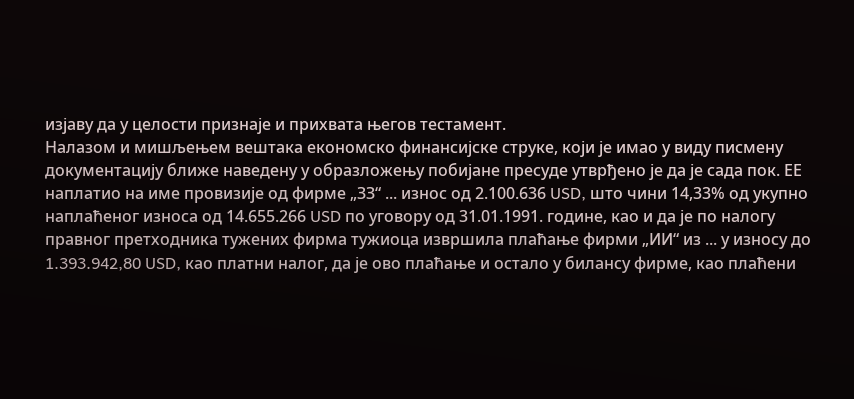изјаву да у целости признаје и прихвата његов тестамент.
Налазом и мишљењем вештака економско финансијске струке, који је имао у виду писмену документацију ближе наведену у образложењу побијане пресуде утврђено је да је сада пок. ЕЕ наплатио на име провизије од фирме „ЗЗ“ ... износ од 2.100.636 USD, што чини 14,33% од укупно наплаћеног износа од 14.655.266 USD по уговору од 31.01.1991. године, као и да је по налогу правног претходника тужених фирма тужиоца извршила плаћање фирми „ИИ“ из ... у износу до 1.393.942,80 USD, као платни налог, да је ово плаћање и остало у билансу фирме, као плаћени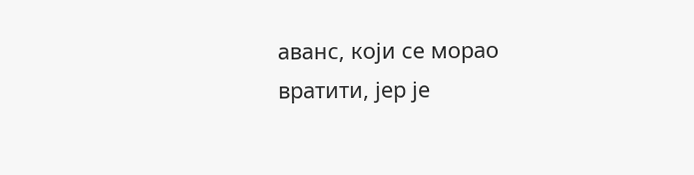аванс, који се морао вратити, јер је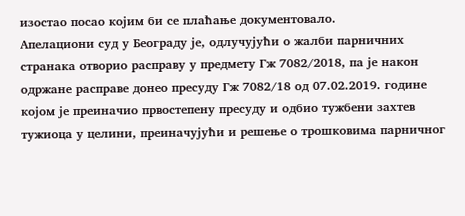изостао посао којим би се плаћање документовало.
Апелациони суд у Београду је, одлучујући о жалби парничних странака отворио расправу у предмету Гж 7082/2018, па је након одржане расправе донео пресуду Гж 7082/18 од 07.02.2019. године којом је преиначио првостепену пресуду и одбио тужбени захтев тужиоца у целини, преиначујући и решење о трошковима парничног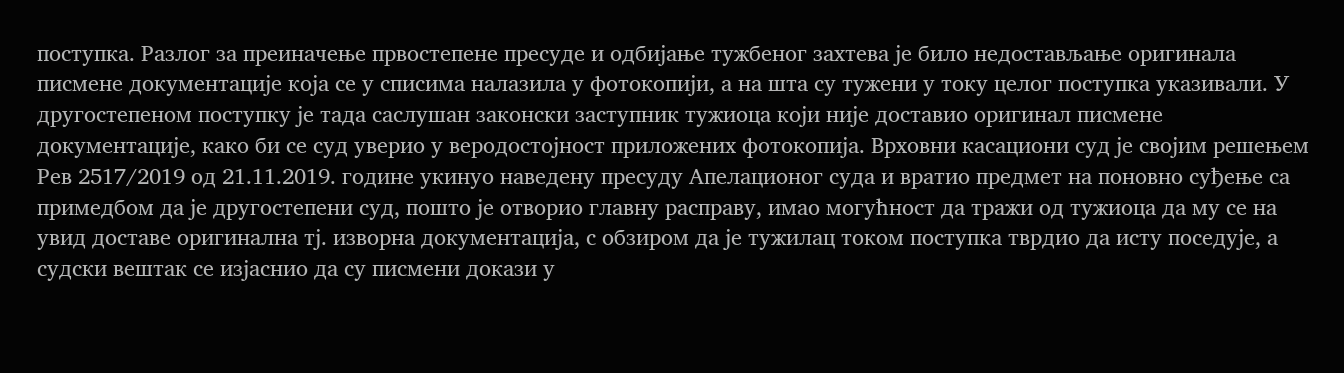поступка. Разлог за преиначење првостепене пресуде и одбијање тужбеног захтева је било недостављање оригинала писмене документације која се у списима налазила у фотокопији, а на шта су тужени у току целог поступка указивали. У другостепеном поступку је тада саслушан законски заступник тужиоца који није доставио оригинал писмене документације, како би се суд уверио у веродостојност приложених фотокопија. Врховни касациони суд је својим решењем Рев 2517/2019 од 21.11.2019. године укинуо наведену пресуду Апелационог суда и вратио предмет на поновно суђење са примедбом да је другостепени суд, пошто је отворио главну расправу, имао могућност да тражи од тужиоца да му се на увид доставе оригинална тј. изворна документација, с обзиром да је тужилац током поступка тврдио да исту поседује, а судски вештак се изјаснио да су писмени докази у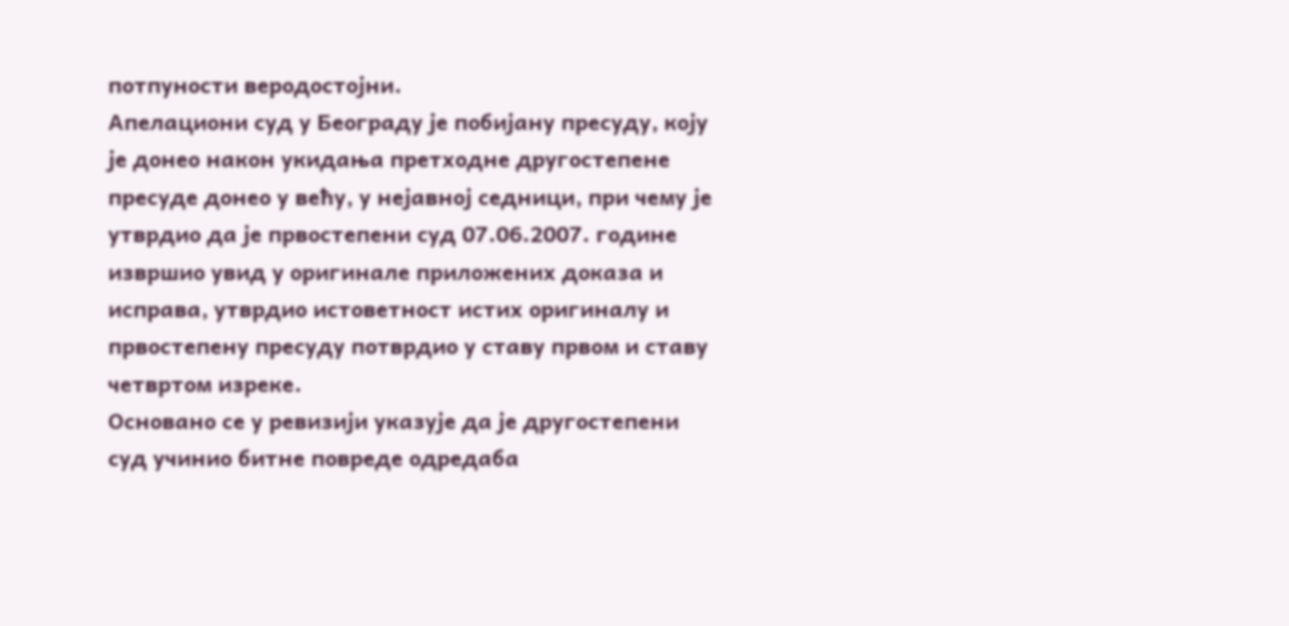потпуности веродостојни.
Апелациони суд у Београду је побијану пресуду, коју је донео након укидања претходне другостепене пресуде донео у већу, у нејавној седници, при чему је утврдио да је првостепени суд 07.06.2007. године извршио увид у оригинале приложених доказа и исправа, утврдио истоветност истих оригиналу и првостепену пресуду потврдио у ставу првом и ставу четвртом изреке.
Основано се у ревизији указује да је другостепени суд учинио битне повреде одредаба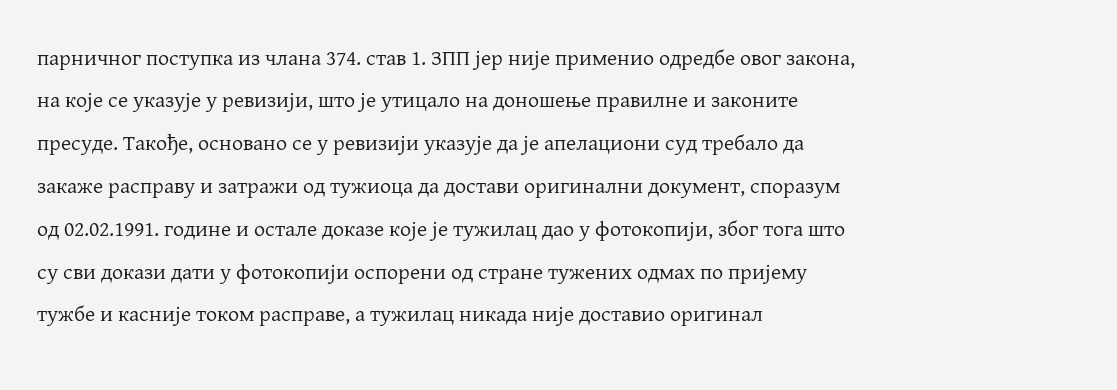парничног поступка из члана 374. став 1. ЗПП јер није применио одредбе овог закона, на које се указује у ревизији, што је утицало на доношење правилне и законите пресуде. Такође, основано се у ревизији указује да је апелациони суд требало да закаже расправу и затражи од тужиоца да достави оригинални документ, споразум од 02.02.1991. године и остале доказе које је тужилац дао у фотокопији, због тога што су сви докази дати у фотокопији оспорени од стране тужених одмах по пријему тужбе и касније током расправе, а тужилац никада није доставио оригинал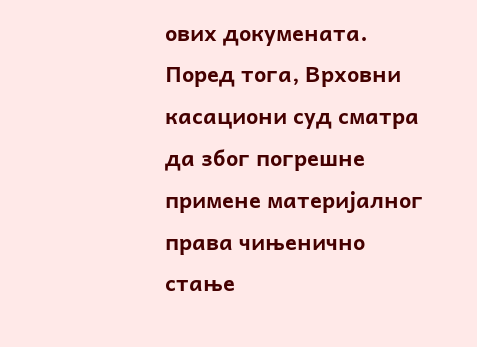ових докумената. Поред тога, Врховни касациони суд сматра да због погрешне примене материјалног права чињенично стање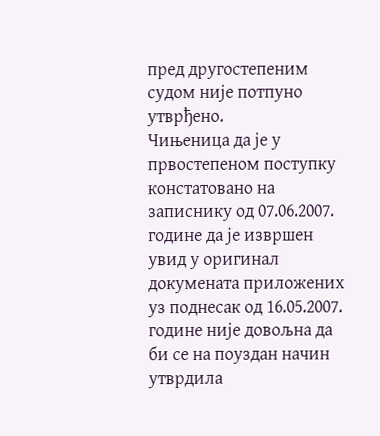пред другостепеним судом није потпуно утврђено.
Чињеница да је у првостепеном поступку констатовано на записнику од 07.06.2007. године да је извршен увид у оригинал докумената приложених уз поднесак од 16.05.2007. године није довољна да би се на поуздан начин утврдила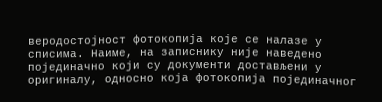веродостојност фотокопија које се налазе у списима. Наиме, на записнику није наведено појединачно који су документи достављени у оригиналу, односно која фотокопија појединачног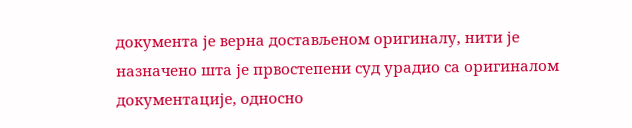документа је верна достављеном оригиналу, нити је назначено шта је првостепени суд урадио са оригиналом документације, односно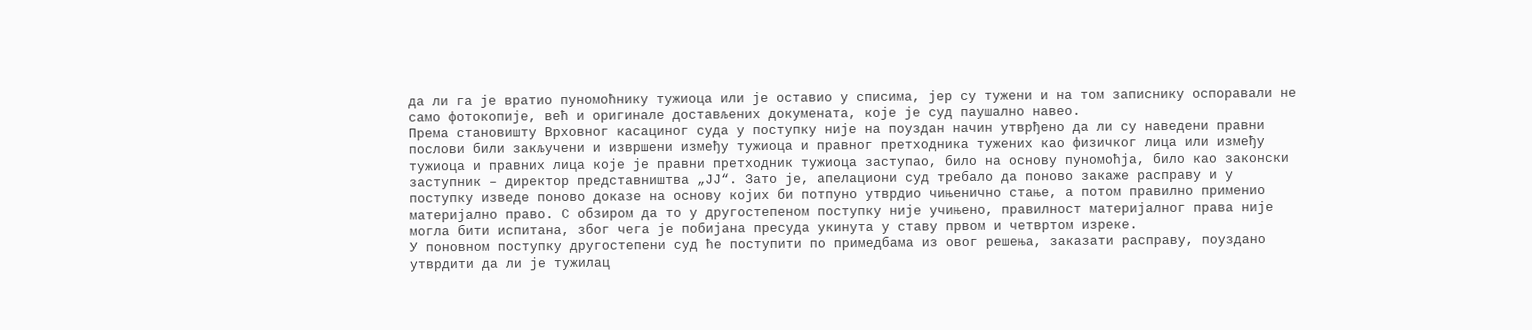да ли га је вратио пуномоћнику тужиоца или је оставио у списима, јер су тужени и на том записнику оспоравали не само фотокопије, већ и оригинале достављених докумената, које је суд паушално навео.
Према становишту Врховног касациног суда у поступку није на поуздан начин утврђено да ли су наведени правни послови били закључени и извршени између тужиоца и правног претходника тужених као физичког лица или између тужиоца и правних лица које је правни претходник тужиоца заступао, било на основу пуномоћја, било као законски заступник – директор представништва „ЈЈ“. Зато је, апелациони суд требало да поново закаже расправу и у поступку изведе поново доказе на основу којих би потпуно утврдио чињенично стање, а потом правилно применио материјално право. С обзиром да то у другостепеном поступку није учињено, правилност материјалног права није могла бити испитана, због чега је побијана пресуда укинута у ставу првом и четвртом изреке.
У поновном поступку другостепени суд ће поступити по примедбама из овог решења, заказати расправу, поуздано утврдити да ли је тужилац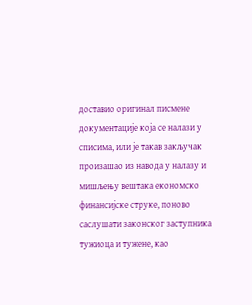доставио оригинал писмене документације која се налази у списима, или је такав закључак произашао из навода у налазу и мишљењу вештака економско финансијске струке, поново саслушати законског заступника тужиоца и тужене, као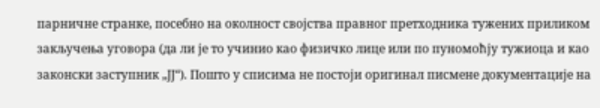парничне странке, посебно на околност својства правног претходника тужених приликом закључења уговора (да ли је то учинио као физичко лице или по пуномоћју тужиоца и као законски заступник „ЈЈ“). Пошто у списима не постоји оригинал писмене документације на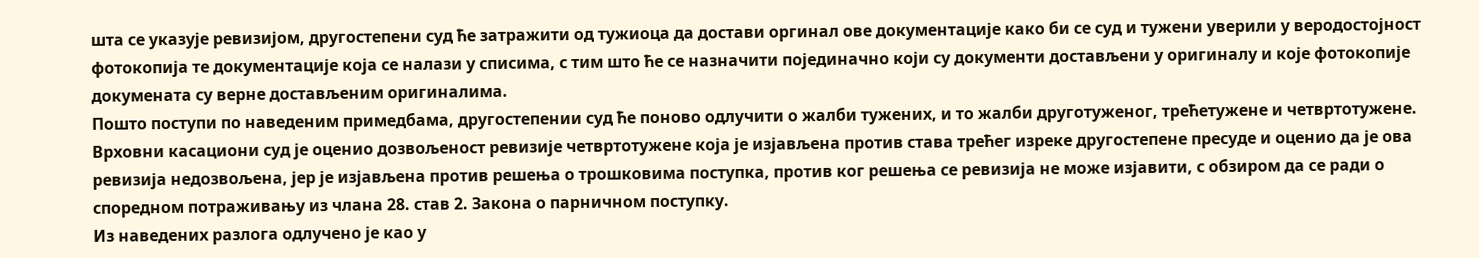шта се указује ревизијом, другостепени суд ће затражити од тужиоца да достави оргинал ове документације како би се суд и тужени уверили у веродостојност фотокопија те документације која се налази у списима, с тим што ће се назначити појединачно који су документи достављени у оригиналу и које фотокопије докумената су верне достављеним оригиналима.
Пошто поступи по наведеним примедбама, другостепении суд ће поново одлучити о жалби тужених, и то жалби друготуженог, трећетужене и четвртотужене.
Врховни касациони суд је оценио дозвољеност ревизије четвртотужене која је изјављена против става трећег изреке другостепене пресуде и оценио да је ова ревизија недозвољена, јер је изјављена против решења о трошковима поступка, против ког решења се ревизија не може изјавити, с обзиром да се ради о споредном потраживању из члана 28. став 2. Закона о парничном поступку.
Из наведених разлога одлучено је као у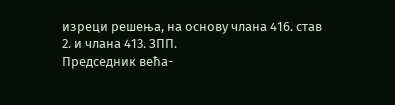изреци решења, на основу члана 416. став 2. и члана 413. ЗПП.
Председник већа-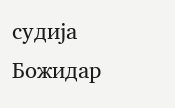судија
Божидар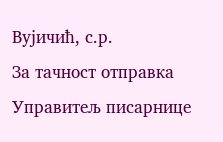Вујичић, с.р.
За тачност отправка
Управитељ писарнице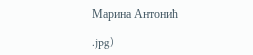Марина Антонић

.jpg)